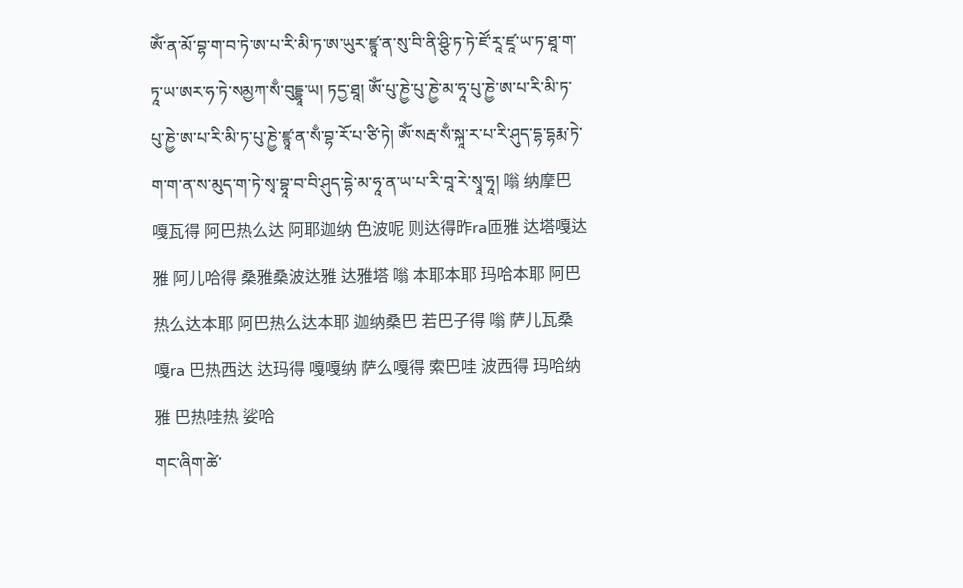ཨོཾ་ན་མོ་བྷ་ག་བ་ཏེ་ཨ་པ་རི་མི་ཏ་ཨ་ཡུར་ཛྙཱ་ན་སུ་བི་ནི་ཤྩི་ཏ་ཏེ་ཛོ་རཱ་ཛཱ་ཡ་ཏ་ཐཱ་ག་ཏཱ་ཡ་ཨར་ཧ་ཏེ་སམྱཀ་སྃ་བུདྡྷཱ་ཡ། ཏདྱ་ཐཱ། ཨོཾ་པུ་ཎྱེ་པུ་ཎྱེ་མ་ཧཱ་པུ་ཎྱེ་ཨ་པ་རི་མི་ཏ་པུ་ཎྱེ་ཨ་པ་རི་མི་ཏ་པུ་ཎྱེ་ཛྙཱ་ན་སྃ་བྷ་རོ་པ་ཙི་ཏེ། ཨོཾ་སརྦ་སྃ་སྐཱ་ར་པ་རི་ཤུད་དྷ་དྷརྨ་ཏེ་ག་ག་ན་ས་མུད་ག་ཏེ་སྭ་བྷཱ་བ་བི་ཤུད་དྷེ་མ་ཧཱ་ན་ཡ་པ་རི་བཱ་རེ་སྭཱ་ཧཱ། 嗡 纳摩巴嘎瓦得 阿巴热么达 阿耶迦纳 色波呢 则达得昨ra匝雅 达塔嘎达雅 阿儿哈得 桑雅桑波达雅 达雅塔 嗡 本耶本耶 玛哈本耶 阿巴热么达本耶 阿巴热么达本耶 迦纳桑巴 若巴子得 嗡 萨儿瓦桑嘎ra 巴热西达 达玛得 嘎嘎纳 萨么嘎得 索巴哇 波西得 玛哈纳雅 巴热哇热 娑哈
གང་ཞིག་ཚེ་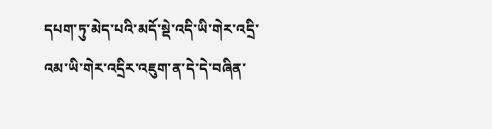དཔག་ཏུ་མེད་པའི་མདོ་སྡེ་འདི་ཡི་གེར་འདྲི་འམ་ཡི་གེར་འདྲིར་འཇུག་ན་དེ་དེ་བཞིན་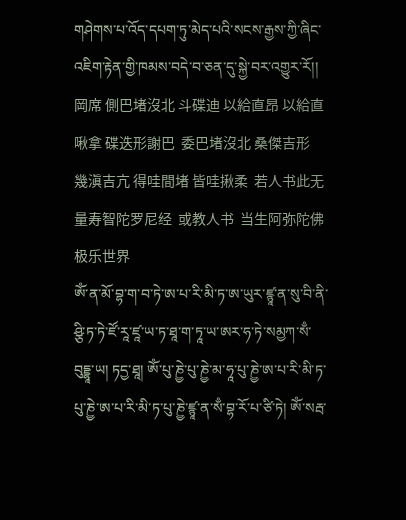གཤེགས་པ་འོད་དཔག་ཏུ་མེད་པའི་སངས་རྒྱས་ཀྱི་ཞིང་འཇིག་རྟེན་གྱི་ཁམས་བདེ་བ་ཅན་དུ་སྐྱེ་བར་འགྱུར་རོ།།  岡席 側巴堵沒北 斗碟迪 以給直昂 以給直啾拿 碟迭形謝巴  委巴堵沒北 桑傑吉形 幾滇吉亢 得哇間堵 皆哇揪柔  若人书此无量寿智陀罗尼经  或教人书  当生阿弥陀佛极乐世界
ཨོཾ་ན་མོ་བྷ་ག་བ་ཏེ་ཨ་པ་རི་མི་ཏ་ཨ་ཡུར་ཛྙཱ་ན་སུ་བི་ནི་ཤྩི་ཏ་ཏེ་ཛོ་རཱ་ཛཱ་ཡ་ཏ་ཐཱ་ག་ཏཱ་ཡ་ཨར་ཧ་ཏེ་སམྱཀ་སྃ་བུདྡྷཱ་ཡ། ཏདྱ་ཐཱ། ཨོཾ་པུ་ཎྱེ་པུ་ཎྱེ་མ་ཧཱ་པུ་ཎྱེ་ཨ་པ་རི་མི་ཏ་པུ་ཎྱེ་ཨ་པ་རི་མི་ཏ་པུ་ཎྱེ་ཛྙཱ་ན་སྃ་བྷ་རོ་པ་ཙི་ཏེ། ཨོཾ་སརྦ་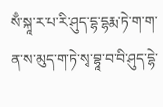སྃ་སྐཱ་ར་པ་རི་ཤུད་དྷ་དྷརྨ་ཏེ་ག་ག་ན་ས་མུད་ག་ཏེ་སྭ་བྷཱ་བ་བི་ཤུད་དྷེ་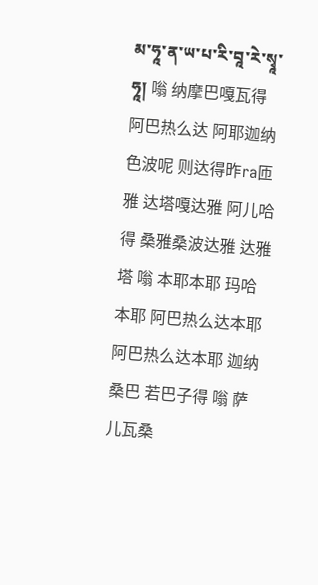མ་ཧཱ་ན་ཡ་པ་རི་བཱ་རེ་སྭཱ་ཧཱ། 嗡 纳摩巴嘎瓦得 阿巴热么达 阿耶迦纳 色波呢 则达得昨ra匝雅 达塔嘎达雅 阿儿哈得 桑雅桑波达雅 达雅塔 嗡 本耶本耶 玛哈本耶 阿巴热么达本耶 阿巴热么达本耶 迦纳桑巴 若巴子得 嗡 萨儿瓦桑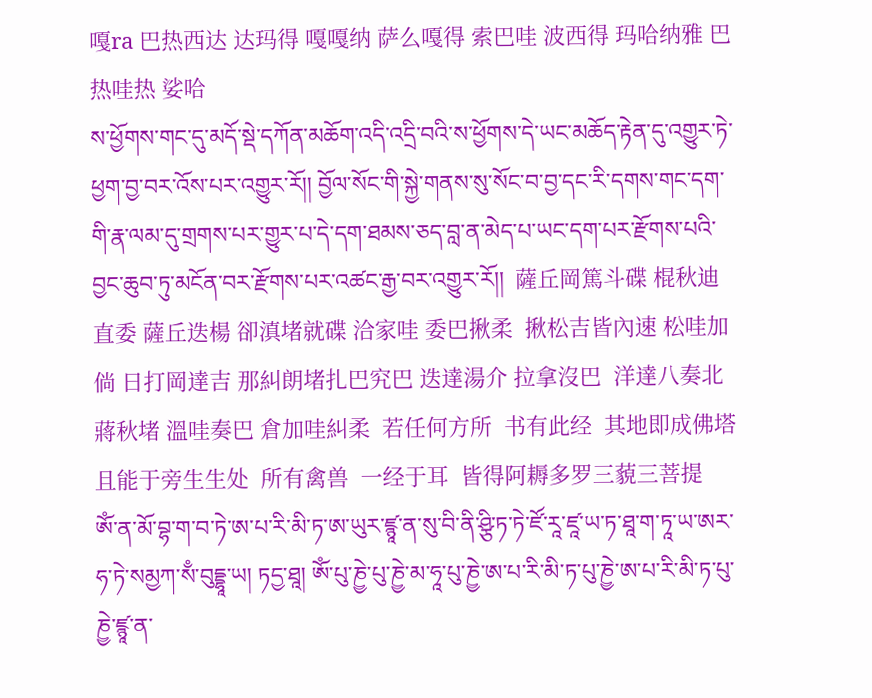嘎ra 巴热西达 达玛得 嘎嘎纳 萨么嘎得 索巴哇 波西得 玛哈纳雅 巴热哇热 娑哈
ས་ཕྱོགས་གང་དུ་མདོ་སྡེ་དཀོན་མཆོག་འདི་འདྲི་བའི་ས་ཕྱོགས་དེ་ཡང་མཆོད་རྟེན་དུ་འགྱུར་ཏེ་ཕྱག་བྱ་བར་འོས་པར་འགྱུར་རོ།། བྱོལ་སོང་གི་སྐྱེ་གནས་སུ་སོང་བ་བྱ་དང་རི་དགས་གང་དག་གི་རྣ་ལམ་དུ་གྲགས་པར་གྱུར་པ་དེ་དག་ཐམས་ཅད་བླ་ན་མེད་པ་ཡང་དག་པར་རྫོགས་པའི་བྱང་ཆུབ་ཏུ་མངོན་བར་རྫོགས་པར་འཚང་རྒྱ་བར་འགྱུར་རོ།།  薩丘岡篤斗碟 棍秋迪直委 薩丘迭楊 卻滇堵就碟 洽家哇 委巴揪柔  揪松吉皆內速 松哇加倘 日打岡達吉 那糾朗堵扎巴究巴 迭達湯介 拉拿沒巴  洋達八奏北蔣秋堵 溫哇奏巴 倉加哇糾柔  若任何方所  书有此经  其地即成佛塔  且能于旁生生处  所有禽兽  一经于耳  皆得阿耨多罗三藐三菩提
ཨོཾ་ན་མོ་བྷ་ག་བ་ཏེ་ཨ་པ་རི་མི་ཏ་ཨ་ཡུར་ཛྙཱ་ན་སུ་བི་ནི་ཤྩི་ཏ་ཏེ་ཛོ་རཱ་ཛཱ་ཡ་ཏ་ཐཱ་ག་ཏཱ་ཡ་ཨར་ཧ་ཏེ་སམྱཀ་སྃ་བུདྡྷཱ་ཡ། ཏདྱ་ཐཱ། ཨོཾ་པུ་ཎྱེ་པུ་ཎྱེ་མ་ཧཱ་པུ་ཎྱེ་ཨ་པ་རི་མི་ཏ་པུ་ཎྱེ་ཨ་པ་རི་མི་ཏ་པུ་ཎྱེ་ཛྙཱ་ན་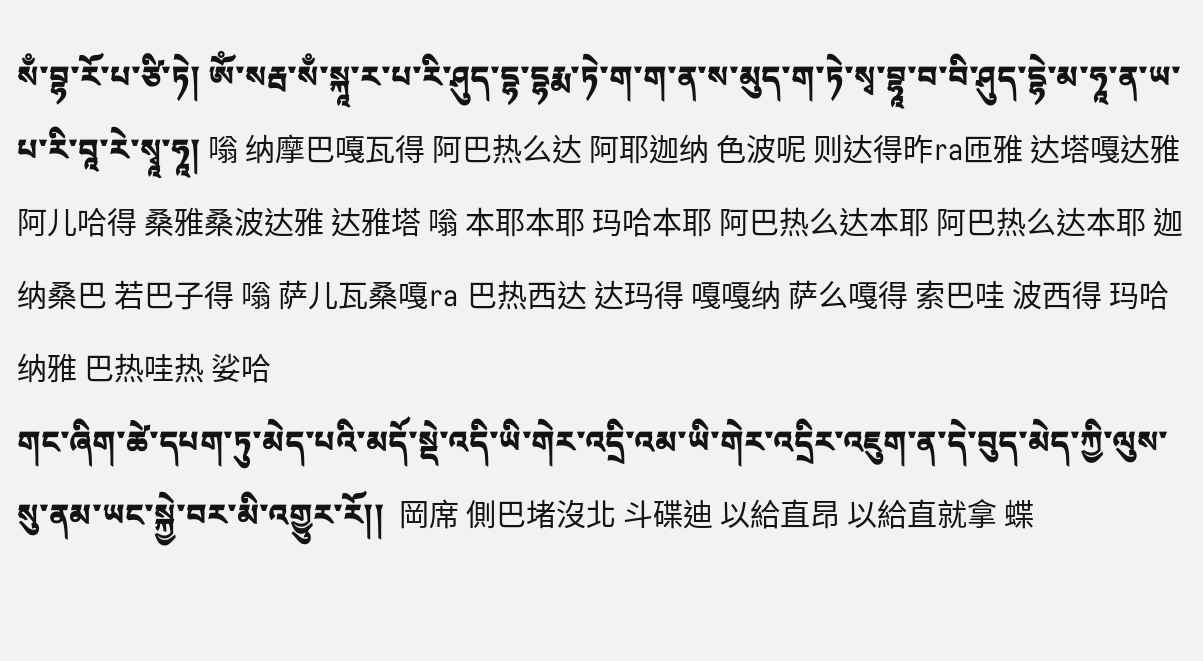སྃ་བྷ་རོ་པ་ཙི་ཏེ། ཨོཾ་སརྦ་སྃ་སྐཱ་ར་པ་རི་ཤུད་དྷ་དྷརྨ་ཏེ་ག་ག་ན་ས་མུད་ག་ཏེ་སྭ་བྷཱ་བ་བི་ཤུད་དྷེ་མ་ཧཱ་ན་ཡ་པ་རི་བཱ་རེ་སྭཱ་ཧཱ། 嗡 纳摩巴嘎瓦得 阿巴热么达 阿耶迦纳 色波呢 则达得昨ra匝雅 达塔嘎达雅 阿儿哈得 桑雅桑波达雅 达雅塔 嗡 本耶本耶 玛哈本耶 阿巴热么达本耶 阿巴热么达本耶 迦纳桑巴 若巴子得 嗡 萨儿瓦桑嘎ra 巴热西达 达玛得 嘎嘎纳 萨么嘎得 索巴哇 波西得 玛哈纳雅 巴热哇热 娑哈
གང་ཞིག་ཚེ་དཔག་ཏུ་མེད་པའི་མདོ་སྡེ་འདི་ཡི་གེར་འདྲི་འམ་ཡི་གེར་འདྲིར་འཇུག་ན་དེ་བུད་མེད་ཀྱི་ལུས་སུ་ནམ་ཡང་སྐྱེ་བར་མི་འགྱུར་རོ།།  岡席 側巴堵沒北 斗碟迪 以給直昂 以給直就拿 蝶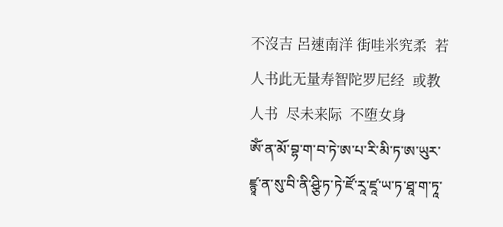不沒吉 呂速南洋 街哇米究柔  若人书此无量寿智陀罗尼经  或教人书  尽未来际  不堕女身
ཨོཾ་ན་མོ་བྷ་ག་བ་ཏེ་ཨ་པ་རི་མི་ཏ་ཨ་ཡུར་ཛྙཱ་ན་སུ་བི་ནི་ཤྩི་ཏ་ཏེ་ཛོ་རཱ་ཛཱ་ཡ་ཏ་ཐཱ་ག་ཏཱ་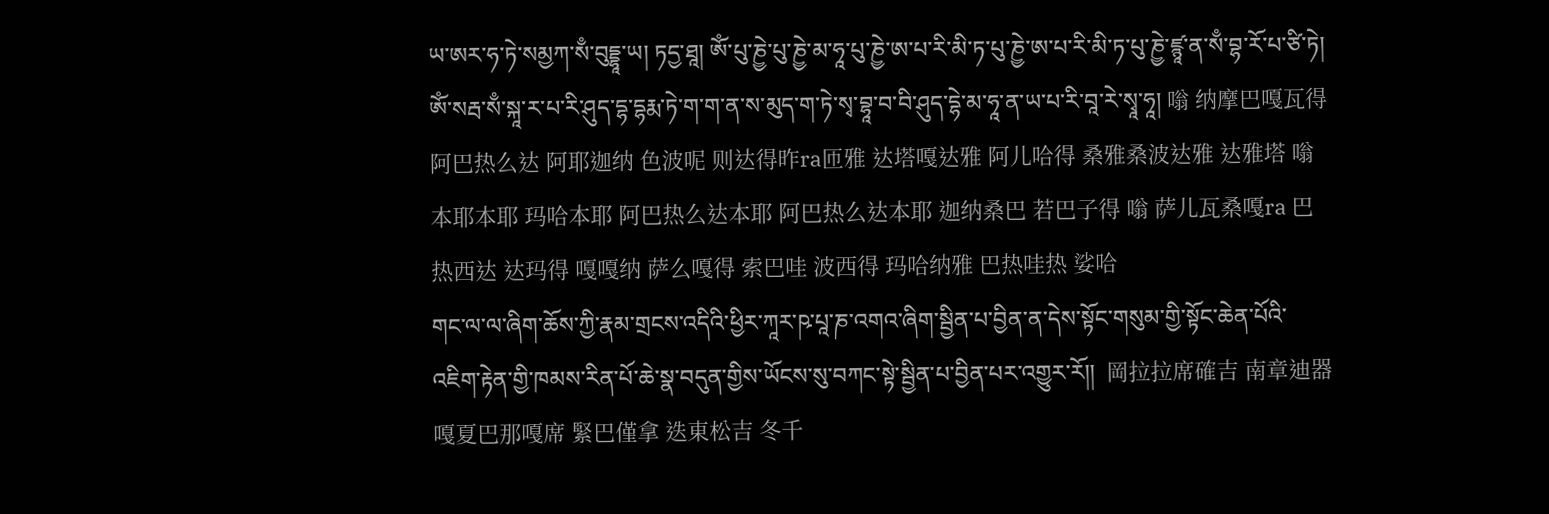ཡ་ཨར་ཧ་ཏེ་སམྱཀ་སྃ་བུདྡྷཱ་ཡ། ཏདྱ་ཐཱ། ཨོཾ་པུ་ཎྱེ་པུ་ཎྱེ་མ་ཧཱ་པུ་ཎྱེ་ཨ་པ་རི་མི་ཏ་པུ་ཎྱེ་ཨ་པ་རི་མི་ཏ་པུ་ཎྱེ་ཛྙཱ་ན་སྃ་བྷ་རོ་པ་ཙི་ཏེ། ཨོཾ་སརྦ་སྃ་སྐཱ་ར་པ་རི་ཤུད་དྷ་དྷརྨ་ཏེ་ག་ག་ན་ས་མུད་ག་ཏེ་སྭ་བྷཱ་བ་བི་ཤུད་དྷེ་མ་ཧཱ་ན་ཡ་པ་རི་བཱ་རེ་སྭཱ་ཧཱ། 嗡 纳摩巴嘎瓦得 阿巴热么达 阿耶迦纳 色波呢 则达得昨ra匝雅 达塔嘎达雅 阿儿哈得 桑雅桑波达雅 达雅塔 嗡 本耶本耶 玛哈本耶 阿巴热么达本耶 阿巴热么达本耶 迦纳桑巴 若巴子得 嗡 萨儿瓦桑嘎ra 巴热西达 达玛得 嘎嘎纳 萨么嘎得 索巴哇 波西得 玛哈纳雅 巴热哇热 娑哈
གང་ལ་ལ་ཞིག་ཆོས་ཀྱི་རྣམ་གྲངས་འདིའི་ཕྱིར་ཀཱར་ཥ་པཱ་ཎ་འགའ་ཞིག་སྦྱིན་པ་བྱིན་ན་དེས་སྟོང་གསུམ་གྱི་སྟོང་ཆེན་པོའི་འཇིག་རྟེན་གྱི་ཁམས་རིན་པོ་ཆེ་སྣ་བདུན་གྱིས་ཡོངས་སུ་བཀང་སྟེ་སྦྱིན་པ་བྱིན་པར་འགྱུར་རོ།།  岡拉拉席確吉 南章迪器 嘎夏巴那嘎席 緊巴僅拿 迭東松吉 冬千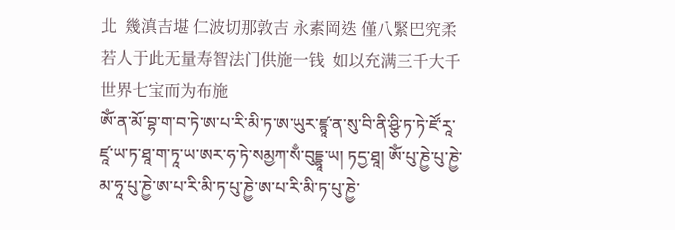北  幾滇吉堪 仁波切那敦吉 永素岡迭 僅八緊巴究柔  若人于此无量寿智法门供施一钱  如以充满三千大千世界七宝而为布施
ཨོཾ་ན་མོ་བྷ་ག་བ་ཏེ་ཨ་པ་རི་མི་ཏ་ཨ་ཡུར་ཛྙཱ་ན་སུ་བི་ནི་ཤྩི་ཏ་ཏེ་ཛོ་རཱ་ཛཱ་ཡ་ཏ་ཐཱ་ག་ཏཱ་ཡ་ཨར་ཧ་ཏེ་སམྱཀ་སྃ་བུདྡྷཱ་ཡ། ཏདྱ་ཐཱ། ཨོཾ་པུ་ཎྱེ་པུ་ཎྱེ་མ་ཧཱ་པུ་ཎྱེ་ཨ་པ་རི་མི་ཏ་པུ་ཎྱེ་ཨ་པ་རི་མི་ཏ་པུ་ཎྱེ་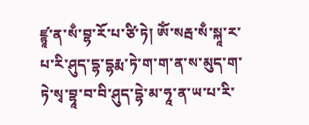ཛྙཱ་ན་སྃ་བྷ་རོ་པ་ཙི་ཏེ། ཨོཾ་སརྦ་སྃ་སྐཱ་ར་པ་རི་ཤུད་དྷ་དྷརྨ་ཏེ་ག་ག་ན་ས་མུད་ག་ཏེ་སྭ་བྷཱ་བ་བི་ཤུད་དྷེ་མ་ཧཱ་ན་ཡ་པ་རི་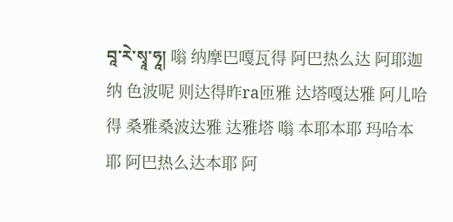བཱ་རེ་སྭཱ་ཧཱ། 嗡 纳摩巴嘎瓦得 阿巴热么达 阿耶迦纳 色波呢 则达得昨ra匝雅 达塔嘎达雅 阿儿哈得 桑雅桑波达雅 达雅塔 嗡 本耶本耶 玛哈本耶 阿巴热么达本耶 阿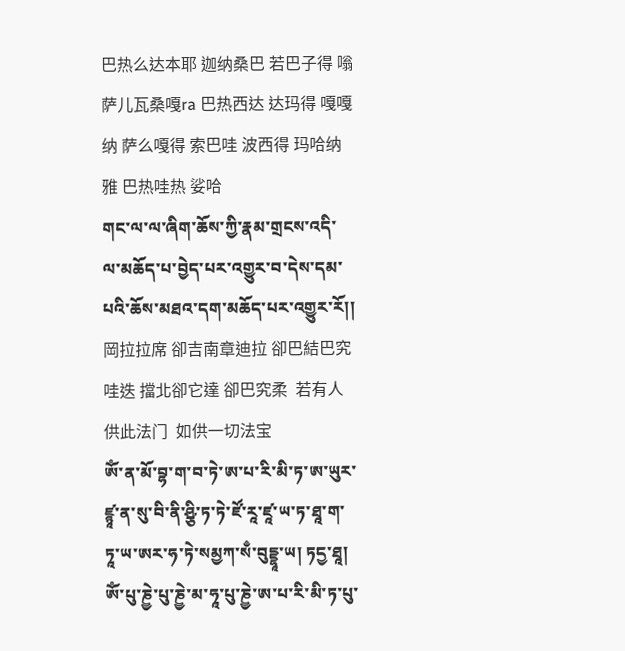巴热么达本耶 迦纳桑巴 若巴子得 嗡 萨儿瓦桑嘎ra 巴热西达 达玛得 嘎嘎纳 萨么嘎得 索巴哇 波西得 玛哈纳雅 巴热哇热 娑哈
གང་ལ་ལ་ཞིག་ཆོས་ཀྱི་རྣམ་གྲངས་འདི་ལ་མཆོད་པ་བྱེད་པར་འགྱུར་བ་དེས་དམ་པའི་ཆོས་མཐའ་དག་མཆོད་པར་འགྱུར་རོ།།  岡拉拉席 卻吉南章迪拉 卻巴結巴究哇迭 擋北卻它達 卻巴究柔  若有人供此法门  如供一切法宝
ཨོཾ་ན་མོ་བྷ་ག་བ་ཏེ་ཨ་པ་རི་མི་ཏ་ཨ་ཡུར་ཛྙཱ་ན་སུ་བི་ནི་ཤྩི་ཏ་ཏེ་ཛོ་རཱ་ཛཱ་ཡ་ཏ་ཐཱ་ག་ཏཱ་ཡ་ཨར་ཧ་ཏེ་སམྱཀ་སྃ་བུདྡྷཱ་ཡ། ཏདྱ་ཐཱ། ཨོཾ་པུ་ཎྱེ་པུ་ཎྱེ་མ་ཧཱ་པུ་ཎྱེ་ཨ་པ་རི་མི་ཏ་པུ་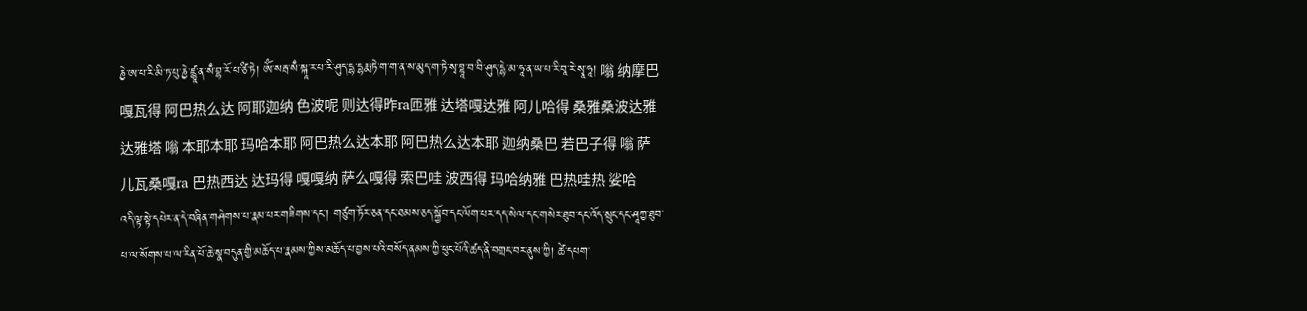ཎྱེ་ཨ་པ་རི་མི་ཏ་པུ་ཎྱེ་ཛྙཱ་ན་སྃ་བྷ་རོ་པ་ཙི་ཏེ། ཨོཾ་སརྦ་སྃ་སྐཱ་ར་པ་རི་ཤུད་དྷ་དྷརྨ་ཏེ་ག་ག་ན་ས་མུད་ག་ཏེ་སྭ་བྷཱ་བ་བི་ཤུད་དྷེ་མ་ཧཱ་ན་ཡ་པ་རི་བཱ་རེ་སྭཱ་ཧཱ། 嗡 纳摩巴嘎瓦得 阿巴热么达 阿耶迦纳 色波呢 则达得昨ra匝雅 达塔嘎达雅 阿儿哈得 桑雅桑波达雅 达雅塔 嗡 本耶本耶 玛哈本耶 阿巴热么达本耶 阿巴热么达本耶 迦纳桑巴 若巴子得 嗡 萨儿瓦桑嘎ra 巴热西达 达玛得 嘎嘎纳 萨么嘎得 索巴哇 波西得 玛哈纳雅 巴热哇热 娑哈
འདི་ལྟ་སྟེ་དཔེར་ན་དེ་བཞིན་གཤེགས་པ་རྣམ་པར་གཟིགས་དང་། གཙུག་ཏོར་ཅན་དང་ཐམས་ཅད་སྐྱོབ་དང་ལོག་པར་དད་སེལ་དང་གསེར་ཐུབ་དང་འོད་སྲུང་དང་ཤཱཀྱ་ཐུབ་པ་ལ་སོགས་པ་ལ་རིན་པོ་ཆེ་སྣ་བདུན་གྱི་མཆོད་པ་རྣམས་ཀྱིས་མཆོད་པ་བྱས་པའི་བསོད་ནམས་ཀྱི་ཕུང་པོའི་ཚད་ནི་བགྲང་བར་ནུས་ཀྱི། ཚེ་དཔག་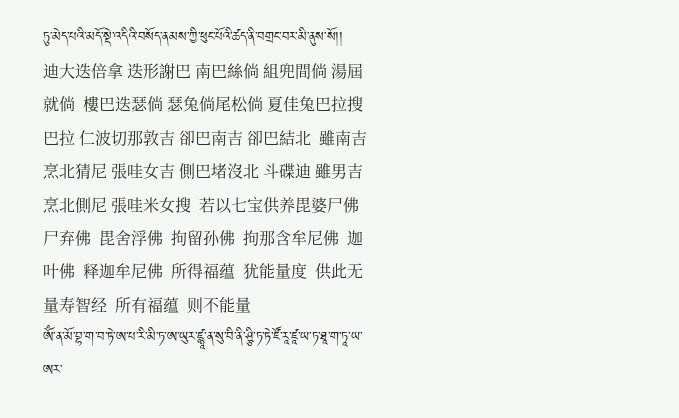ཏུ་མེད་པའི་མདོ་སྡེ་འདིའི་བསོད་ནམས་ཀྱི་ཕུང་པོའི་ཚད་ནི་བགྲང་བར་མི་ནུས་སོ།།  迪大迭倍拿 迭形謝巴 南巴絲倘 組兜間倘 湯屆就倘  樓巴迭瑟倘 瑟兔倘尾松倘 夏佳兔巴拉搜巴拉 仁波切那敦吉 卻巴南吉 卻巴結北  雖南吉 烹北猜尼 張哇女吉 側巴堵沒北 斗碟迪 雖男吉 烹北側尼 張哇米女搜  若以七宝供养毘婆尸佛  尸弃佛  毘舍浮佛  拘留孙佛  拘那含牟尼佛  迦叶佛  释迦牟尼佛  所得福蕴  犹能量度  供此无量寿智经  所有福蕴  则不能量
ཨོཾ་ན་མོ་བྷ་ག་བ་ཏེ་ཨ་པ་རི་མི་ཏ་ཨ་ཡུར་ཛྙཱ་ན་སུ་བི་ནི་ཤྩི་ཏ་ཏེ་ཛོ་རཱ་ཛཱ་ཡ་ཏ་ཐཱ་ག་ཏཱ་ཡ་ཨར་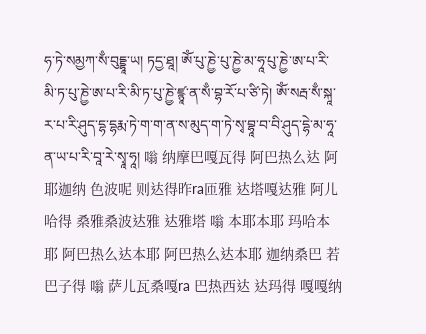ཧ་ཏེ་སམྱཀ་སྃ་བུདྡྷཱ་ཡ། ཏདྱ་ཐཱ། ཨོཾ་པུ་ཎྱེ་པུ་ཎྱེ་མ་ཧཱ་པུ་ཎྱེ་ཨ་པ་རི་མི་ཏ་པུ་ཎྱེ་ཨ་པ་རི་མི་ཏ་པུ་ཎྱེ་ཛྙཱ་ན་སྃ་བྷ་རོ་པ་ཙི་ཏེ། ཨོཾ་སརྦ་སྃ་སྐཱ་ར་པ་རི་ཤུད་དྷ་དྷརྨ་ཏེ་ག་ག་ན་ས་མུད་ག་ཏེ་སྭ་བྷཱ་བ་བི་ཤུད་དྷེ་མ་ཧཱ་ན་ཡ་པ་རི་བཱ་རེ་སྭཱ་ཧཱ། 嗡 纳摩巴嘎瓦得 阿巴热么达 阿耶迦纳 色波呢 则达得昨ra匝雅 达塔嘎达雅 阿儿哈得 桑雅桑波达雅 达雅塔 嗡 本耶本耶 玛哈本耶 阿巴热么达本耶 阿巴热么达本耶 迦纳桑巴 若巴子得 嗡 萨儿瓦桑嘎ra 巴热西达 达玛得 嘎嘎纳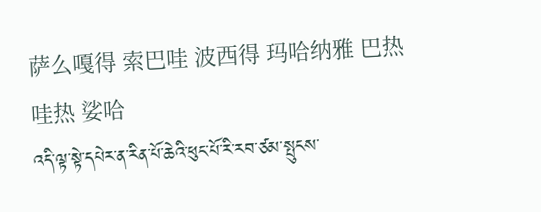萨么嘎得 索巴哇 波西得 玛哈纳雅 巴热哇热 娑哈
འདི་ལྟ་སྟེ་དཔེར་ན་རིན་པོ་ཆེའི་ཕུང་པོ་རི་རབ་ཙམ་སྤུངས་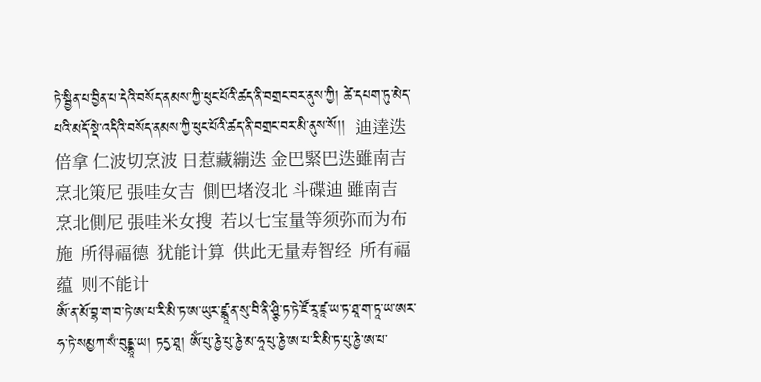ཏེ་སྦྱིན་པ་བྱིན་པ་དེའི་བསོད་ནམས་ཀྱི་ཕུང་པོའི་ཚད་ནི་བགྲང་བར་ནུས་ཀྱི། ཚེ་དཔག་ཏུ་མེད་པའི་མདོ་སྡེ་འདིའི་བསོད་ནམས་ཀྱི་ཕུང་པོའི་ཚད་ནི་བགྲང་བར་མི་ནུས་སོ།།  迪達迭倍拿 仁波切烹波 日惹藏繃迭 金巴緊巴迭雖南吉 烹北策尼 張哇女吉  側巴堵沒北 斗碟迪 雖南吉 烹北側尼 張哇米女搜  若以七宝量等须弥而为布施  所得福德  犹能计算  供此无量寿智经  所有福蕴  则不能计
ཨོཾ་ན་མོ་བྷ་ག་བ་ཏེ་ཨ་པ་རི་མི་ཏ་ཨ་ཡུར་ཛྙཱ་ན་སུ་བི་ནི་ཤྩི་ཏ་ཏེ་ཛོ་རཱ་ཛཱ་ཡ་ཏ་ཐཱ་ག་ཏཱ་ཡ་ཨར་ཧ་ཏེ་སམྱཀ་སྃ་བུདྡྷཱ་ཡ། ཏདྱ་ཐཱ། ཨོཾ་པུ་ཎྱེ་པུ་ཎྱེ་མ་ཧཱ་པུ་ཎྱེ་ཨ་པ་རི་མི་ཏ་པུ་ཎྱེ་ཨ་པ་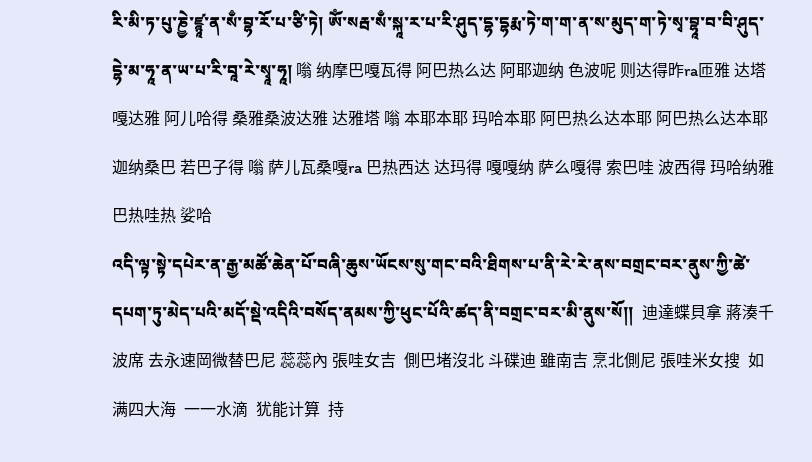རི་མི་ཏ་པུ་ཎྱེ་ཛྙཱ་ན་སྃ་བྷ་རོ་པ་ཙི་ཏེ། ཨོཾ་སརྦ་སྃ་སྐཱ་ར་པ་རི་ཤུད་དྷ་དྷརྨ་ཏེ་ག་ག་ན་ས་མུད་ག་ཏེ་སྭ་བྷཱ་བ་བི་ཤུད་དྷེ་མ་ཧཱ་ན་ཡ་པ་རི་བཱ་རེ་སྭཱ་ཧཱ། 嗡 纳摩巴嘎瓦得 阿巴热么达 阿耶迦纳 色波呢 则达得昨ra匝雅 达塔嘎达雅 阿儿哈得 桑雅桑波达雅 达雅塔 嗡 本耶本耶 玛哈本耶 阿巴热么达本耶 阿巴热么达本耶 迦纳桑巴 若巴子得 嗡 萨儿瓦桑嘎ra 巴热西达 达玛得 嘎嘎纳 萨么嘎得 索巴哇 波西得 玛哈纳雅 巴热哇热 娑哈
འདི་ལྟ་སྟེ་དཔེར་ན་རྒྱ་མཚོ་ཆེན་པོ་བཞི་ཆུས་ཡོངས་སུ་གང་བའི་ཐིགས་པ་ནི་རེ་རེ་ནས་བགྲང་བར་ནུས་ཀྱི་ཚེ་དཔག་ཏུ་མེད་པའི་མདོ་སྡེ་འདིའི་བསོད་ནམས་ཀྱི་ཕུང་པོའི་ཚད་ནི་བགྲང་བར་མི་ནུས་སོ།།  迪達蝶貝拿 蔣湊千波席 去永速岡微替巴尼 蕊蕊內 張哇女吉  側巴堵沒北 斗碟迪 雖南吉 烹北側尼 張哇米女搜  如满四大海  一一水滴  犹能计算  持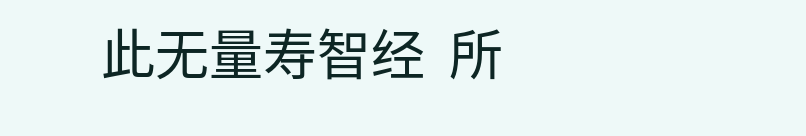此无量寿智经  所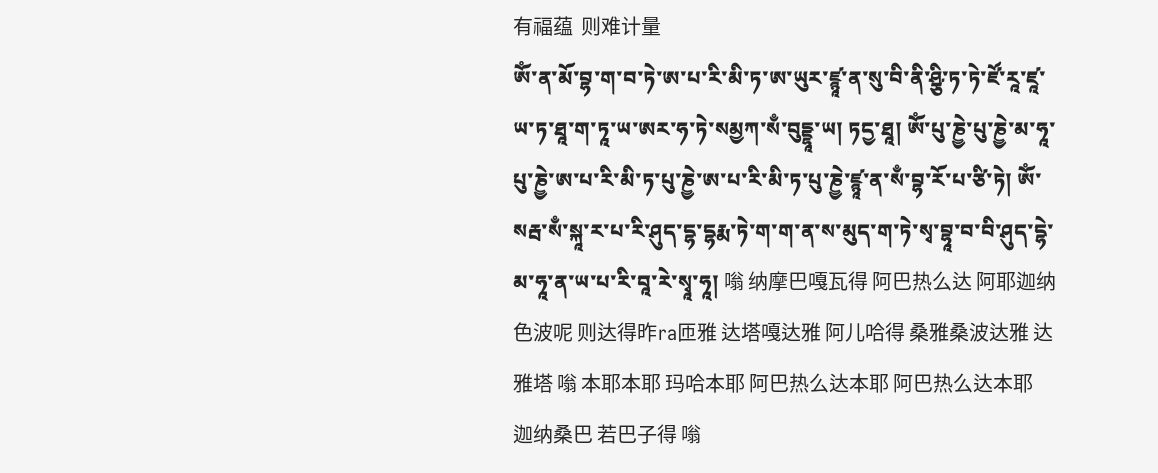有福蕴  则难计量
ཨོཾ་ན་མོ་བྷ་ག་བ་ཏེ་ཨ་པ་རི་མི་ཏ་ཨ་ཡུར་ཛྙཱ་ན་སུ་བི་ནི་ཤྩི་ཏ་ཏེ་ཛོ་རཱ་ཛཱ་ཡ་ཏ་ཐཱ་ག་ཏཱ་ཡ་ཨར་ཧ་ཏེ་སམྱཀ་སྃ་བུདྡྷཱ་ཡ། ཏདྱ་ཐཱ། ཨོཾ་པུ་ཎྱེ་པུ་ཎྱེ་མ་ཧཱ་པུ་ཎྱེ་ཨ་པ་རི་མི་ཏ་པུ་ཎྱེ་ཨ་པ་རི་མི་ཏ་པུ་ཎྱེ་ཛྙཱ་ན་སྃ་བྷ་རོ་པ་ཙི་ཏེ། ཨོཾ་སརྦ་སྃ་སྐཱ་ར་པ་རི་ཤུད་དྷ་དྷརྨ་ཏེ་ག་ག་ན་ས་མུད་ག་ཏེ་སྭ་བྷཱ་བ་བི་ཤུད་དྷེ་མ་ཧཱ་ན་ཡ་པ་རི་བཱ་རེ་སྭཱ་ཧཱ། 嗡 纳摩巴嘎瓦得 阿巴热么达 阿耶迦纳 色波呢 则达得昨ra匝雅 达塔嘎达雅 阿儿哈得 桑雅桑波达雅 达雅塔 嗡 本耶本耶 玛哈本耶 阿巴热么达本耶 阿巴热么达本耶 迦纳桑巴 若巴子得 嗡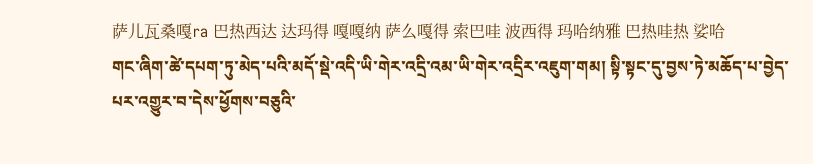萨儿瓦桑嘎ra 巴热西达 达玛得 嘎嘎纳 萨么嘎得 索巴哇 波西得 玛哈纳雅 巴热哇热 娑哈
གང་ཞིག་ཚེ་དཔག་ཏུ་མེད་པའི་མདོ་སྡེ་འདི་ཡི་གེར་འདྲི་འམ་ཡི་གེར་འདྲིར་འཇུག་གམ། སྟི་སྟང་དུ་བྱས་ཏེ་མཆོད་པ་བྱེད་པར་འགྱུར་བ་དེས་ཕྱོགས་བཅུའི་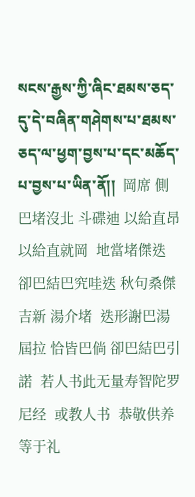སངས་རྒྱས་ཀྱི་ཞིང་ཐམས་ཅད་དུ་དེ་བཞིན་གཤེགས་པ་ཐམས་ཅད་ལ་ཕྱག་བྱས་པ་དང་མཆོད་པ་བྱས་པ་ཡིན་ནོ།།  岡席 側巴堵沒北 斗碟迪 以給直昂 以給直就岡  地當堵傑迭 卻巴結巴究哇迭 秋句桑傑吉新 湯介堵  迭形謝巴湯屆拉 恰皆巴倘 卻巴結巴引諾  若人书此无量寿智陀罗尼经  或教人书  恭敬供养  等于礼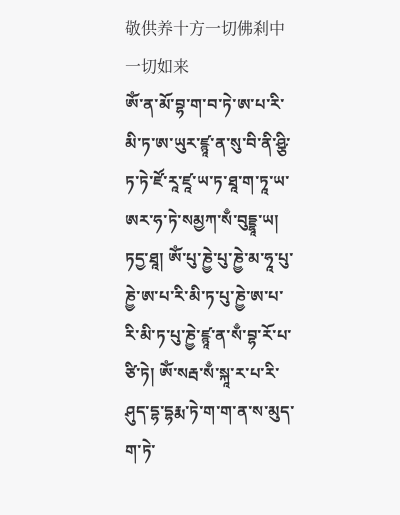敬供养十方一切佛刹中一切如来
ཨོཾ་ན་མོ་བྷ་ག་བ་ཏེ་ཨ་པ་རི་མི་ཏ་ཨ་ཡུར་ཛྙཱ་ན་སུ་བི་ནི་ཤྩི་ཏ་ཏེ་ཛོ་རཱ་ཛཱ་ཡ་ཏ་ཐཱ་ག་ཏཱ་ཡ་ཨར་ཧ་ཏེ་སམྱཀ་སྃ་བུདྡྷཱ་ཡ། ཏདྱ་ཐཱ། ཨོཾ་པུ་ཎྱེ་པུ་ཎྱེ་མ་ཧཱ་པུ་ཎྱེ་ཨ་པ་རི་མི་ཏ་པུ་ཎྱེ་ཨ་པ་རི་མི་ཏ་པུ་ཎྱེ་ཛྙཱ་ན་སྃ་བྷ་རོ་པ་ཙི་ཏེ། ཨོཾ་སརྦ་སྃ་སྐཱ་ར་པ་རི་ཤུད་དྷ་དྷརྨ་ཏེ་ག་ག་ན་ས་མུད་ག་ཏེ་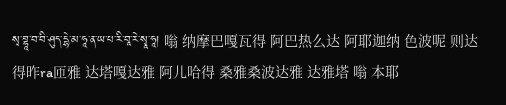སྭ་བྷཱ་བ་བི་ཤུད་དྷེ་མ་ཧཱ་ན་ཡ་པ་རི་བཱ་རེ་སྭཱ་ཧཱ། 嗡 纳摩巴嘎瓦得 阿巴热么达 阿耶迦纳 色波呢 则达得昨ra匝雅 达塔嘎达雅 阿儿哈得 桑雅桑波达雅 达雅塔 嗡 本耶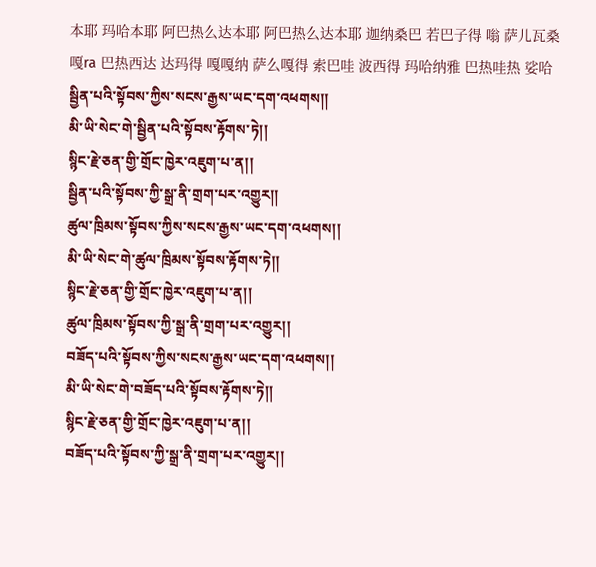本耶 玛哈本耶 阿巴热么达本耶 阿巴热么达本耶 迦纳桑巴 若巴子得 嗡 萨儿瓦桑嘎ra 巴热西达 达玛得 嘎嘎纳 萨么嘎得 索巴哇 波西得 玛哈纳雅 巴热哇热 娑哈
སྦྱིན་པའི་སྟོབས་ཀྱིས་སངས་རྒྱས་ཡང་དག་འཕགས།།
མི་ཡི་སེང་གེ་སྦྱིན་པའི་སྟོབས་རྟོགས་ཏེ།།
སྙིང་རྗེ་ཅན་གྱི་གྲོང་ཁྱེར་འཇུག་པ་ན།།
སྦྱིན་པའི་སྟོབས་ཀྱི་སྒྲ་ནི་གྲག་པར་འགྱུར།།
ཚུལ་ཁྲིམས་སྟོབས་ཀྱིས་སངས་རྒྱས་ཡང་དག་འཕགས།།
མི་ཡི་སེང་གེ་ཚུལ་ཁྲིམས་སྟོབས་རྟོགས་ཏེ།།
སྙིང་རྗེ་ཅན་གྱི་གྲོང་ཁྱེར་འཇུག་པ་ན།།
ཚུལ་ཁྲིམས་སྟོབས་ཀྱི་སྒྲ་ནི་གྲག་པར་འགྱུར།།
བཟོད་པའི་སྟོབས་ཀྱིས་སངས་རྒྱས་ཡང་དག་འཕགས།།
མི་ཡི་སེང་གེ་བཟོད་པའི་སྟོབས་རྟོགས་ཏེ།།
སྙིང་རྗེ་ཅན་གྱི་གྲོང་ཁྱེར་འཇུག་པ་ན།།
བཟོད་པའི་སྟོབས་ཀྱི་སྒྲ་ནི་གྲག་པར་འགྱུར།།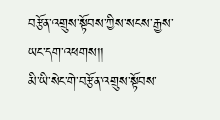བརྩོན་འགྲུས་སྟོབས་ཀྱིས་སངས་རྒྱས་ཡང་དག་འཕགས།།
མི་ཡི་སེང་གེ་བརྩོན་འགྲུས་སྟོབས་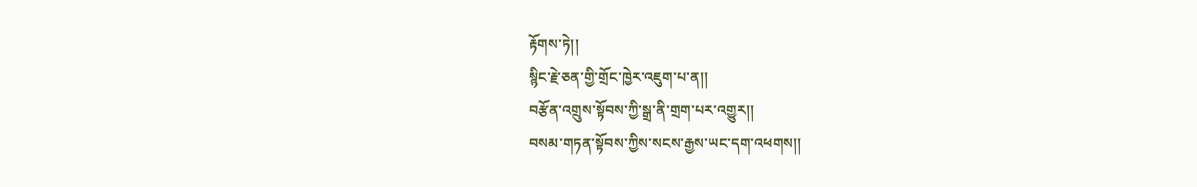རྟོགས་ཏེ།།
སྙིང་རྗེ་ཅན་གྱི་གྲོང་ཁྱེར་འཇུག་པ་ན།།
བརྩོན་འགྲུས་སྟོབས་ཀྱི་སྒྲ་ནི་གྲག་པར་འགྱུར།།
བསམ་གཏན་སྟོབས་ཀྱིས་སངས་རྒྱས་ཡང་དག་འཕགས།།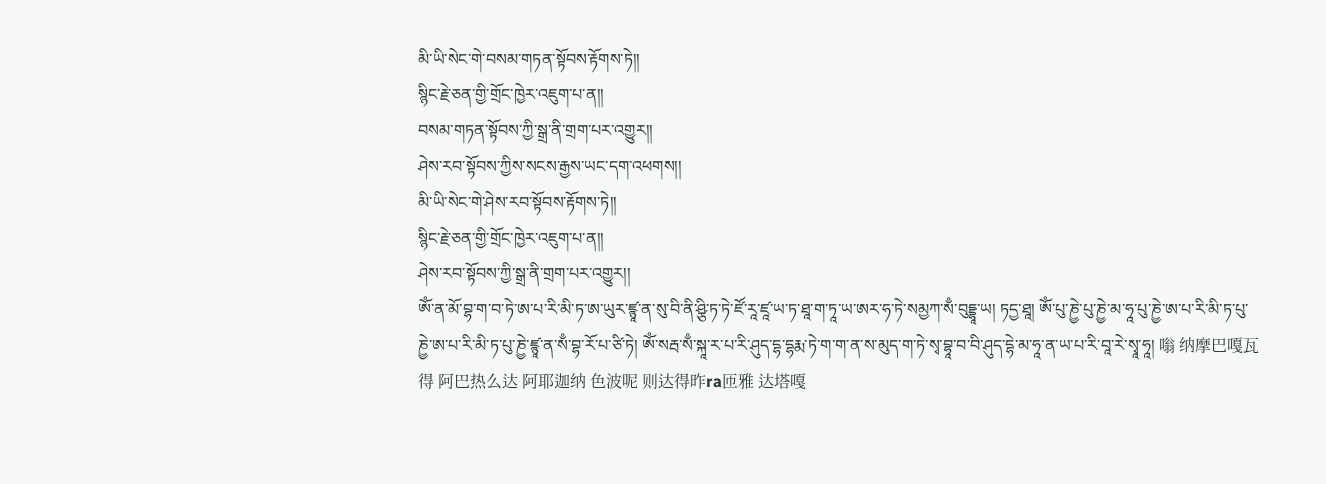མི་ཡི་སེང་གེ་བསམ་གཏན་སྟོབས་རྟོགས་ཏེ།།
སྙིང་རྗེ་ཅན་གྱི་གྲོང་ཁྱེར་འཇུག་པ་ན།།
བསམ་གཏན་སྟོབས་ཀྱི་སྒྲ་ནི་གྲག་པར་འགྱུར།།
ཤེས་རབ་སྟོབས་ཀྱིས་སངས་རྒྱས་ཡང་དག་འཕགས།།
མི་ཡི་སེང་གེ་ཤེས་རབ་སྟོབས་རྟོགས་ཏེ།།
སྙིང་རྗེ་ཅན་གྱི་གྲོང་ཁྱེར་འཇུག་པ་ན།།
ཤེས་རབ་སྟོབས་ཀྱི་སྒྲ་ནི་གྲག་པར་འགྱུར།།
ཨོཾ་ན་མོ་བྷ་ག་བ་ཏེ་ཨ་པ་རི་མི་ཏ་ཨ་ཡུར་ཛྙཱ་ན་སུ་བི་ནི་ཤྩི་ཏ་ཏེ་ཛོ་རཱ་ཛཱ་ཡ་ཏ་ཐཱ་ག་ཏཱ་ཡ་ཨར་ཧ་ཏེ་སམྱཀ་སྃ་བུདྡྷཱ་ཡ། ཏདྱ་ཐཱ། ཨོཾ་པུ་ཎྱེ་པུ་ཎྱེ་མ་ཧཱ་པུ་ཎྱེ་ཨ་པ་རི་མི་ཏ་པུ་ཎྱེ་ཨ་པ་རི་མི་ཏ་པུ་ཎྱེ་ཛྙཱ་ན་སྃ་བྷ་རོ་པ་ཙི་ཏེ། ཨོཾ་སརྦ་སྃ་སྐཱ་ར་པ་རི་ཤུད་དྷ་དྷརྨ་ཏེ་ག་ག་ན་ས་མུད་ག་ཏེ་སྭ་བྷཱ་བ་བི་ཤུད་དྷེ་མ་ཧཱ་ན་ཡ་པ་རི་བཱ་རེ་སྭཱ་ཧཱ། 嗡 纳摩巴嘎瓦得 阿巴热么达 阿耶迦纳 色波呢 则达得昨ra匝雅 达塔嘎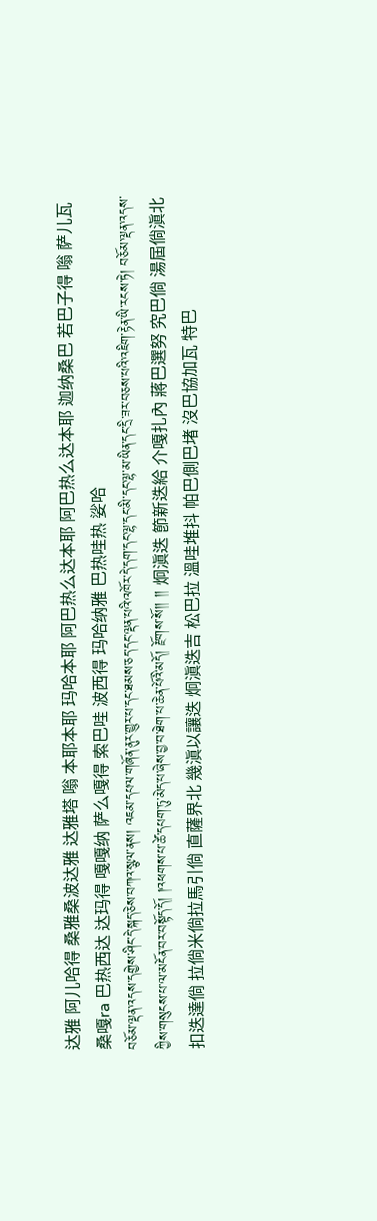达雅 阿儿哈得 桑雅桑波达雅 达雅塔 嗡 本耶本耶 玛哈本耶 阿巴热么达本耶 阿巴热么达本耶 迦纳桑巴 若巴子得 嗡 萨儿瓦桑嘎ra 巴热西达 达玛得 嘎嘎纳 萨么嘎得 索巴哇 波西得 玛哈纳雅 巴热哇热 娑哈
བཅོམ་ལྡན་འདས་དགྱེས་ཤིང་དེ་སྐད་ཅེས་བཀའ་སྩལ་ནས། འཇམ་དཔལ་གཞོན་ནུར་གྱུར་པ་དང་ཐམས་ཅད་དང་ལྡན་པའི་འཁོར་དེ་དག་དང་ལྷ་དང་མི་དང་ལྷ་མ་ཡིན་དང་དྲི་ཟར་བཅས་པའི་འཇིག་རྟེན་ཡི་རངས་ཏེ། བཅོམ་ལྡན་འདས་ཀྱིས་གསུངས་པ་ལ་མངོན་བར་བསྟོད་དོ། །འཕགས་པ་ཚེ་དཔག་ཏུ་མེད་པ་ཞེས་བྱ་བ་ཐེག་པ་ཆེན་པོའི་མདོ། རྫོགས་སོ།། །། 炯滇迭 節新迭給 介嘎扎內 蔣巴選努 究巴倘 湯屆倘滇北 扣迭達倘 拉倘米倘拉馬引倘 直薩界北 幾滇以讓迭 炯滇迭吉 松巴拉 溫哇堆抖 帕巴側巴堵 沒巴協加瓦 特巴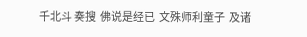千北斗 奏搜  佛说是经已  文殊师利童子  及诸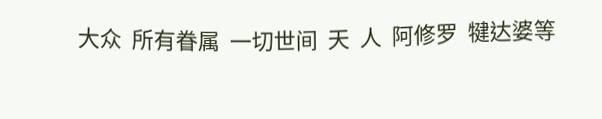大众  所有眷属  一切世间  天  人  阿修罗  犍达婆等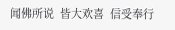闻佛所说  皆大欢喜  信受奉行